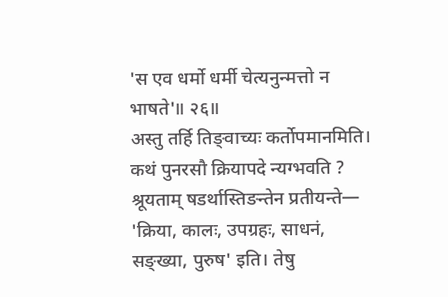'स एव धर्मो धर्मी चेत्यनुन्मत्तो न भाषते'॥ २६॥
अस्तु तर्हि तिङ्वाच्यः कर्तोपमानमिति।
कथं पुनरसौ क्रियापदे न्यग्भवति ?
श्रूयताम् षडर्थास्तिङन्तेन प्रतीयन्ते— 'क्रिया, कालः, उपग्रहः, साधनं, सङ्ख्या, पुरुष' इति। तेषु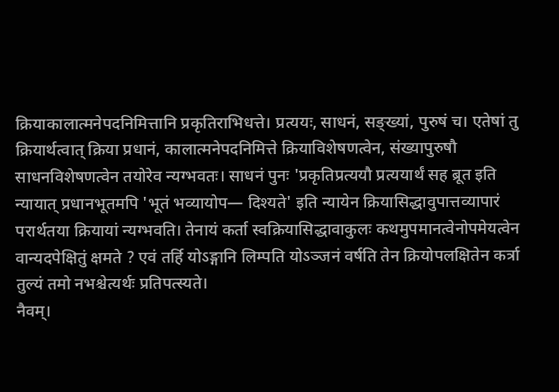क्रियाकालात्मनेपदनिमित्तानि प्रकृतिराभिधत्ते। प्रत्ययः, साधनं, सङ्ख्यां, पुरुषं च। एतेषां तु क्रियार्थत्वात् क्रिया प्रधानं, कालात्मनेपदनिमित्ते क्रियाविशेषणत्वेन, संख्यापुरुषौ साधनविशेषणत्वेन तयोरेव न्यग्भवतः। साधनं पुनः 'प्रकृतिप्रत्ययौ प्रत्ययार्थं सह ब्रूत इति न्यायात् प्रधानभूतमपि 'भूतं भव्यायोप— दिश्यते' इति न्यायेन क्रियासिद्धावुपात्तव्यापारं परार्थतया क्रियायां न्यग्भवति। तेनायं कर्ता स्वक्रियासिद्धावाकुलः कथमुपमानत्वेनोपमेयत्वेन वान्यदपेक्षितुं क्षमते ? एवं तर्हि योऽङ्गानि लिम्पति योऽञ्जनं वर्षति तेन क्रियोपलक्षितेन कर्त्रा तुल्यं तमो नभश्चेत्यर्थः प्रतिपत्स्यते।
नैवम्।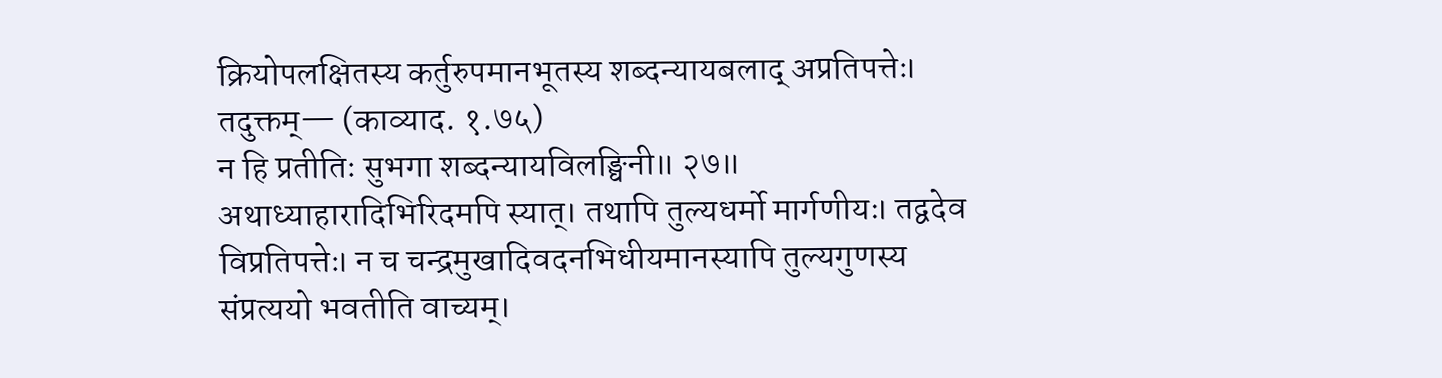क्रियोपलक्षितस्य कर्तुरुपमानभूतस्य शब्दन्यायबलाद् अप्रतिपत्तेः। तदुक्तम्— (काव्याद. १.७५)
न हि प्रतीतिः सुभगा शब्दन्यायविलङ्घिनी॥ २७॥
अथाध्याहारादिभिरिदमपि स्यात्। तथापि तुल्यधर्मो मार्गणीयः। तद्वदेव विप्रतिपत्तेः। न च चन्द्रमुखादिवदनभिधीयमानस्यापि तुल्यगुणस्य संप्रत्ययो भवतीति वाच्यम्।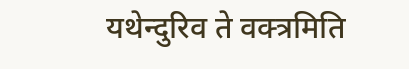यथेन्दुरिव ते वक्त्रमिति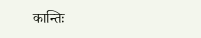कान्तिः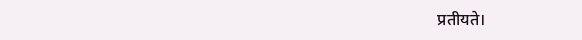प्रतीयते।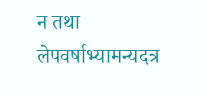न तथा लेपवर्षाभ्यामन्यदत्र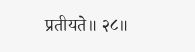प्रतीयते॥ २८॥